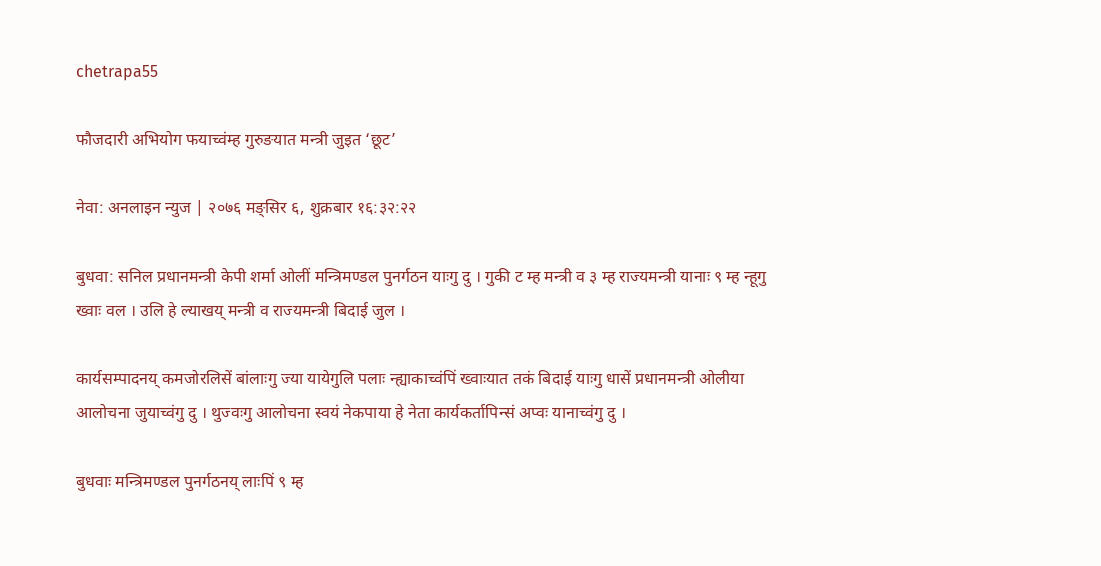chetrapa55

फौजदारी अभियोग फयाच्वंम्ह गुरुङयात मन्त्री जुइत ‘छूट’

नेवा: अनलाइन न्युज | २०७६ मङ्सिर ६, शुक्रबार १६:३२:२२

बुधवा: सनिल प्रधानमन्त्री केपी शर्मा ओलीं मन्त्रिमण्डल पुनर्गठन याःगु दु । गुकी ट म्ह मन्त्री व ३ म्ह राज्यमन्त्री यानाः ९ म्ह न्हूगु ख्वाः वल । उलि हे ल्याखय् मन्त्री व राज्यमन्त्री बिदाई जुल ।

कार्यसम्पादनय् कमजोरलिसें बांलाःगु ज्या यायेगुलि पलाः न्ह्याकाच्वंपिं ख्वाःयात तकं बिदाई याःगु धासें प्रधानमन्त्री ओलीया आलोचना जुयाच्वंगु दु । थुज्वःगु आलोचना स्वयं नेकपाया हे नेता कार्यकर्तापिन्सं अप्वः यानाच्वंगु दु ।

बुधवाः मन्त्रिमण्डल पुनर्गठनय् लाःपिं ९ म्ह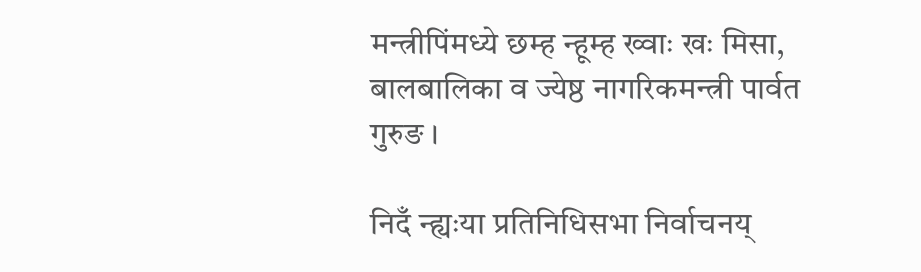मन्त्रीपिंमध्ये छम्ह न्हूम्ह ख्वाः खः मिसा, बालबालिका व ज्येष्ठ नागरिकमन्त्री पार्वत गुरुङ ।

निदँ न्ह्यःया प्रतिनिधिसभा निर्वाचनय्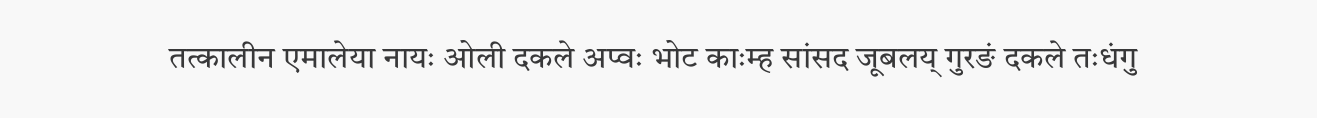तत्कालीन एमालेया नायः ओली दकले अप्वः भोट काःम्ह सांसद जूबलय् गुरङं दकले तःधंगु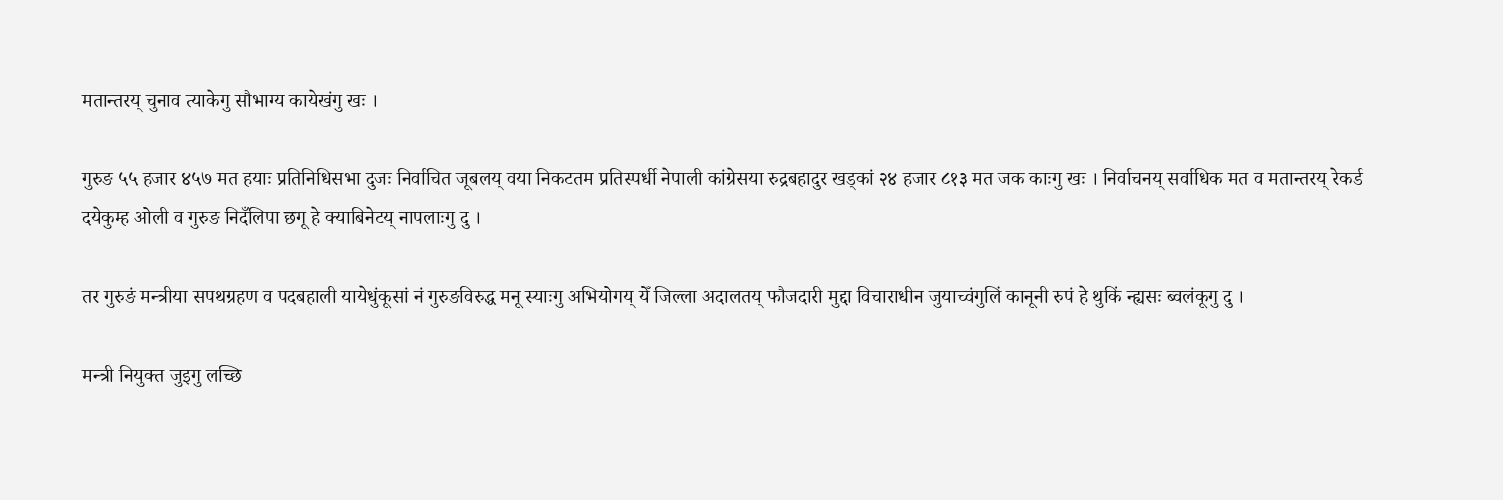मतान्तरय् चुनाव त्याकेगु सौभाग्य कायेखंगु खः ।

गुरुङ ५५ हजार ४५७ मत हयाः प्रतिनिधिसभा दुजः निर्वाचित जूबलय् वया निकटतम प्रतिस्पर्धी नेपाली कांग्रेसया रुद्रबहादुर खड्कां २४ हजार ८१३ मत जक काःगु खः । निर्वाचनय् सर्वाधिक मत व मतान्तरय् रेकर्ड दयेकुम्ह ओली व गुरुङ निदँलिपा छगू हे क्याबिनेटय् नापलाःगु दु ।

तर गुरुङं मन्त्रीया सपथग्रहण व पदबहाली यायेधुंकूसां नं गुरुङविरुद्ध मनू स्याःगु अभियोगय् येँ जिल्ला अदालतय् फौजदारी मुद्दा विचाराधीन जुयाच्वंगुलिं कानूनी रुपं हे थुकिं न्ह्यसः ब्वलंकूगु दु ।

मन्त्री नियुक्त जुइगु लच्छि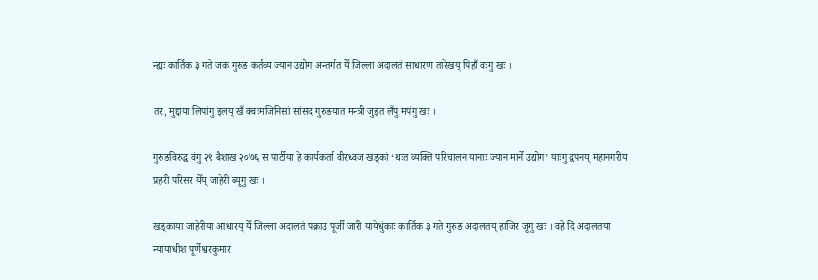न्ह्यः कार्तिक ३ गते जक गुरुङ कर्तव्य ज्यान उद्योग अन्तर्गत येँ जिल्ला अदालतं साधारण तारेखय् पिहाँ वःगु खः ।

तर, मुद्दाया लिपांगु इलय् खँ क्वःमजिनिसां सांसद गुरुङयात मन्त्री जुइत लँपु मपंगु खः ।

गुरुङविरुद्ध वंगु २९ बैशाख २०७६ स पार्टीया हे कार्यकर्ता वीरध्वज खड्कां ‘थःत व्यक्ति परिचालन यानाः ज्यान मार्ने उद्योग’ याःगु द्वपनय् महानगरीय प्रहरी परिसर येँय् जाहेरी ब्यूगु खः ।

खड्काया जाहेरीया आधारय् येँ जिल्ला अदालतं पक्राउ पूर्जी जारी यायेधुंकाः कार्तिक ३ गते गुरुङ अदालतय् हाजिर जूगु खः । वहे दिं अदालतया न्यायाधीश पूर्णेश्वरकुमार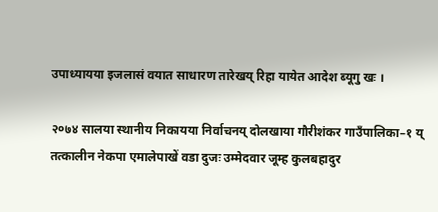उपाध्यायया इजलासं वयात साधारण तारेखय् रिहा यायेत आदेश ब्यूगु खः ।

२०७४ सालया स्थानीय निकायया निर्वाचनय् दोलखाया गौरीशंकर गाउँपालिका–१ य् तत्कालीन नेकपा एमालेपाखें वडा दुजः उम्मेदवार जूम्ह कुलबहादुर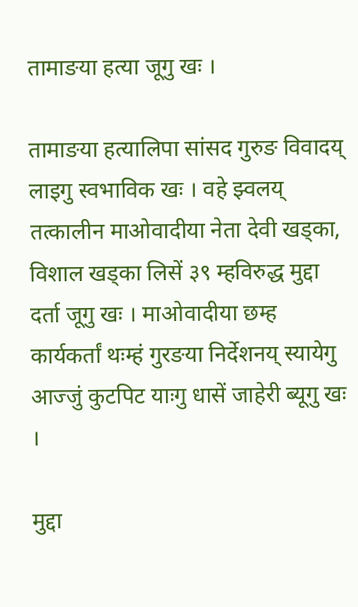तामाङया हत्या जूगु खः ।

तामाङया हत्यालिपा सांसद गुरुङ विवादय् लाइगु स्वभाविक खः । वहे झ्वलय् तत्कालीन माओवादीया नेता देवी खड्का, विशाल खड्का लिसें ३९ म्हविरुद्ध मुद्दा दर्ता जूगु खः । माओवादीया छम्ह कार्यकर्तां थःम्हं गुरङया निर्देशनय् स्यायेगु आज्जुं कुटपिट याःगु धासें जाहेरी ब्यूगु खः ।

मुद्दा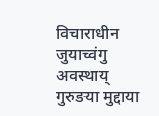विचाराधीन जुयाच्वंगु अवस्थाय् गुरुङया मुद्दाया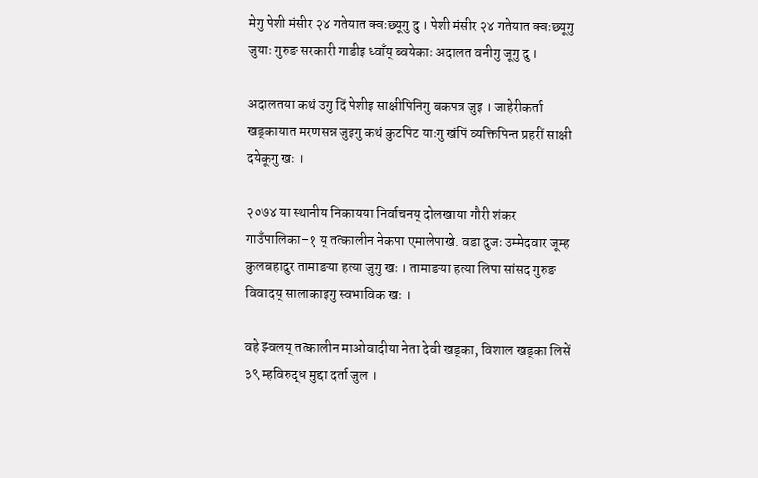मेगु पेशी मंसीर २४ गतेयात क्वःछ्यूगु दु । पेशी मंसीर २४ गतेयात क्वःछ्यूगु जुयाः गुरुङ सरकारी गाडीइ ध्वाँय् ब्वयेकाः अदालत वनीगु जूगु दु ।

अदालतया कथं उगु दिं पेशीइ साक्षीपिनिगु बकपत्र जुइ । जाहेरीकर्ता खड्कायात मरणसन्न जुइगु कथं कुटपिट याःगु खंपिं व्यक्तिपिन्त प्रहरीं साक्षी दयेकूगु खः ।

२०७४ या स्थानीय निकायया निर्वाचनय् दोलखाया गौरी शंकर गाउँपालिका–१ य् तत्कालीन नेकपा एमालेपाखे. वडा दुजः उम्मेदवार जूम्ह कुलबहादुर तामाङया हत्या जुगु खः । तामाङया हत्या लिपा सांसद गुरुङ विवादय् सालाकाइगु स्वभाविक खः ।

वहे झ्वलय् तत्कालीन माओवादीया नेता देवी खड्का, विशाल खड्का लिसें ३९ म्हविरुद्ध मुद्दा दर्ता जुल ।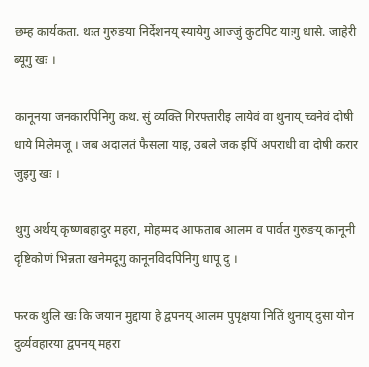छम्ह कार्यकता. थःत गुरुङया निर्देशनय् स्यायेगु आज्जुं कुटपिट याःगु धासे. जाहेरी ब्यूगु खः ।

कानूनया जनकारपिनिगु कथ. सुं व्यक्ति गिरफ्तारीइ लायेवं वा थुनाय् च्वनेवं दोषी धाये मिलेमजू । जब अदालतं फैसला याइ, उबले जक इपिं अपराधी वा दोषी करार जुइगु खः ।

थुगु अर्थय् कृष्णबहादुर महरा, मोहम्मद आफताब आलम व पार्वत गुरुङय् कानूनी दृष्टिकोणं भिन्नता खनेमदूगु कानूनविदपिनिगु धापू दु ।

फरक थुलि खः कि जयान मुद्दाया हे द्वपनय् आलम पुपृक्षया नितिं थुनाय् दुसा योन दुर्व्यवहारया द्वपनय् महरा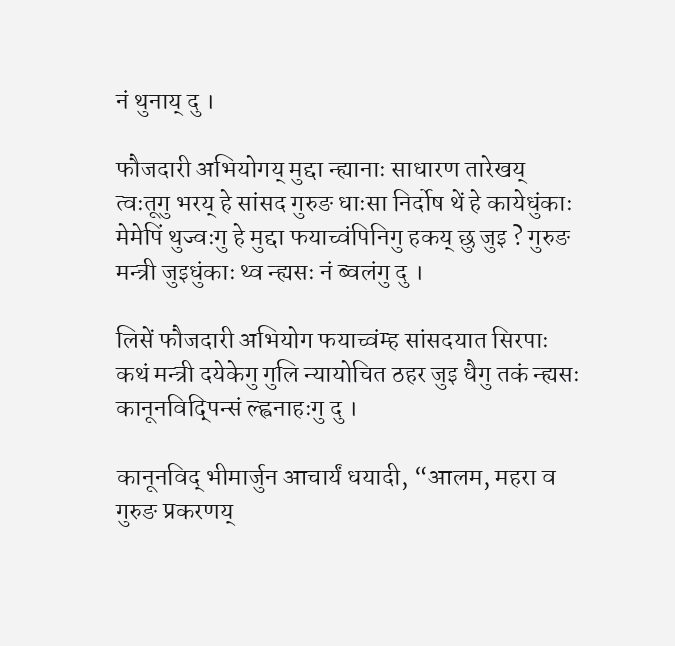नं थुनाय् दु ।

फौजदारी अभियोगय् मुद्दा न्ह्यानाः साधारण तारेखय् त्वःतूगु भरय् हे सांसद गुरुङ धाःसा निर्दोष थें हे कायेधुंकाः मेमेपिं थुज्वःगु हे मुद्दा फयाच्वंपिनिगु हकय् छु जुइ ? गुरुङ मन्त्री जुइधुंकाः थ्व न्ह्यसः नं ब्वलंगु दु ।

लिसें फौजदारी अभियोग फयाच्वंम्ह सांसदयात सिरपाः कथं मन्त्री दयेकेगु गुलि न्यायोचित ठहर जुइ धैगु तकं न्ह्यसः कानूनविद्पिन्सं ल्ह्वनाहःगु दु ।

कानूनविद् भीमार्जुन आचार्यं धयादी, “आलम, महरा व गुरुङ प्रकरणय्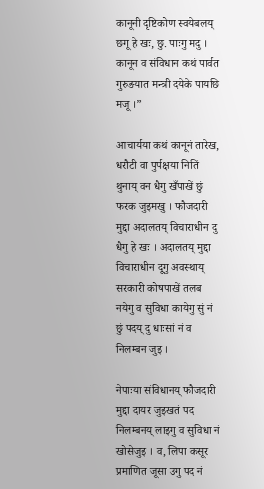कानूनी दृष्टिकोण स्वयेबलय् छगू हे खः, छु. पाःगु मदु । कानून व संविधान कथं पार्वत गुरुङयात मन्त्री दयेके पायछि मजू ।”

आचार्यया कथं कानूनं तारेख, धरौटी वा पुर्पक्षया नितिं थुनाय् वन धैगु खँपाखें छुं फरक जुइमखु । फौजदारी मुद्दा अदालतय् विचाराधीन दु धैगु हे खः । अदालतय् मुद्दा विचाराधीन दूगु अवस्थाय् सरकारी कोषपाखें तलब नयेगु व सुविधा कायेगु सुं नं छुं पदय् दु धाःसां नं व निलम्बन जुइ ।

नेपाःया संविधानय् फौजदारी मुद्दा दायर जुइखतं पद निलम्बनय् लाइगु व सुविधा नं खोसेजुइ । व, लिपा कसूर प्रमाणित जूसा उगु पद नं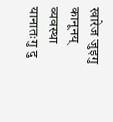खारेज जुइगु कानूनय् व्यवस्था यानातःगु दु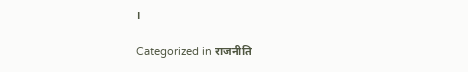।

Categorized in राजनीति